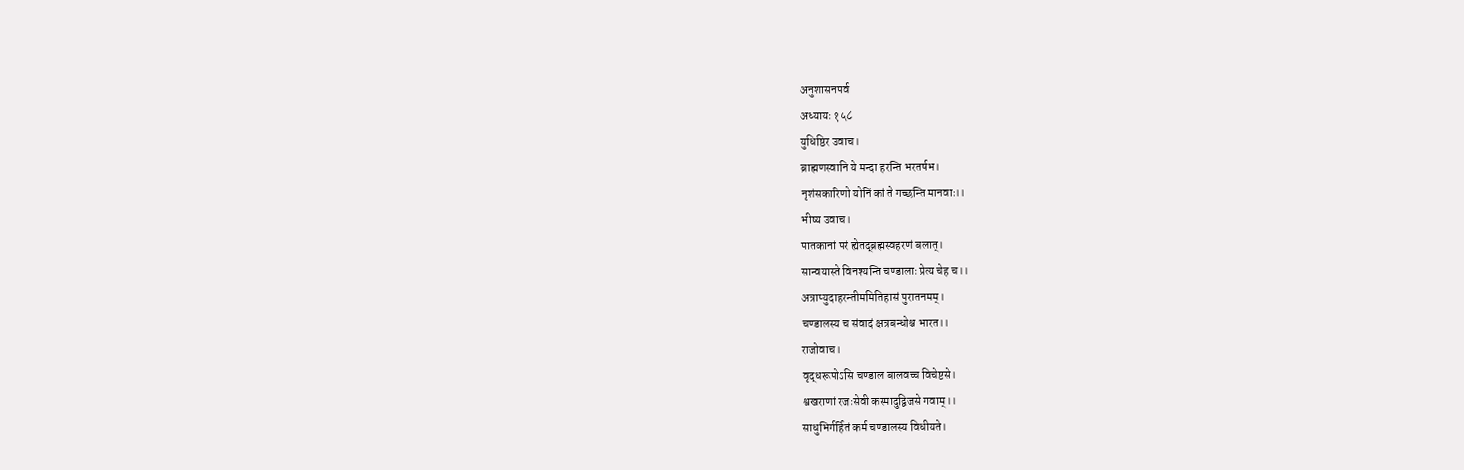अनुशासनपर्व
अध्यायः १५८
युधिष्ठिर उवाच।
ब्राह्मणस्वानि ये मन्दा हरन्ति भरतर्षभ।
नृशंसकारिणो योनिं कां ते गच्छन्ति मानवाः।।
भीष्य उवाच।
पातकानां परं ह्येतद्ब्रह्मस्वहरणं बलात्।
सान्वयास्ते विनश्यन्ति चण्डालाः प्रेत्य चेह च।।
अत्राप्युदाहरन्तीममितिहासं पुरातनमम्।
चण्डालस्य च संवादं क्षत्रबन्धोश्च भारत।।
राजोवाच।
वृद्धरूपोऽसि चण्डाल बालवच्च विचेष्टसे।
श्वखराणां रजःसेवी कस्मादुद्विजसे गवाम्।।
साधुभिर्गर्हितं कर्म चण्डालस्य विधीयते।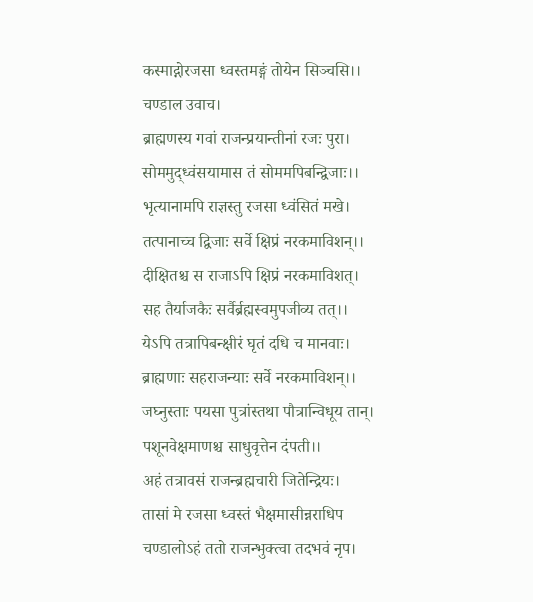कस्माद्गोरजसा ध्वस्तमङ्गं तोयेन सिञ्चसि।।
चण्डाल उवाच।
ब्राह्मणस्य गवां राजन्प्रयान्तीनां रजः पुरा।
सोममुद्ध्वंसयामास तं सोममपिबन्द्विजाः।।
भृत्यानामपि राज्ञस्तु रजसा ध्वंसितं मखे।
तत्पानाच्च द्विजाः सर्वे क्षिप्रं नरकमाविशन्।।
दीक्षितश्च स राजाऽपि क्षिप्रं नरकमाविशत्।
सह तैर्याजकैः सर्वैर्ब्रह्मस्वमुपजीव्य तत्।।
येऽपि तत्रापिबन्क्षीरं घृतं दधि च मानवाः।
ब्राह्मणाः सहराजन्याः सर्वे नरकमाविशन्।।
जघ्नुस्ताः पयसा पुत्रांस्तथा पौत्रान्विधूय तान्।
पशूनवेक्षमाणश्च साधुवृत्तेन दंपती।।
अहं तत्रावसं राजन्ब्रह्मचारी जितेन्द्रियः।
तासां मे रजसा ध्वस्तं भैक्षमासीन्नराधिप
चण्डालोऽहं ततो राजन्भुक्त्वा तदभवं नृप।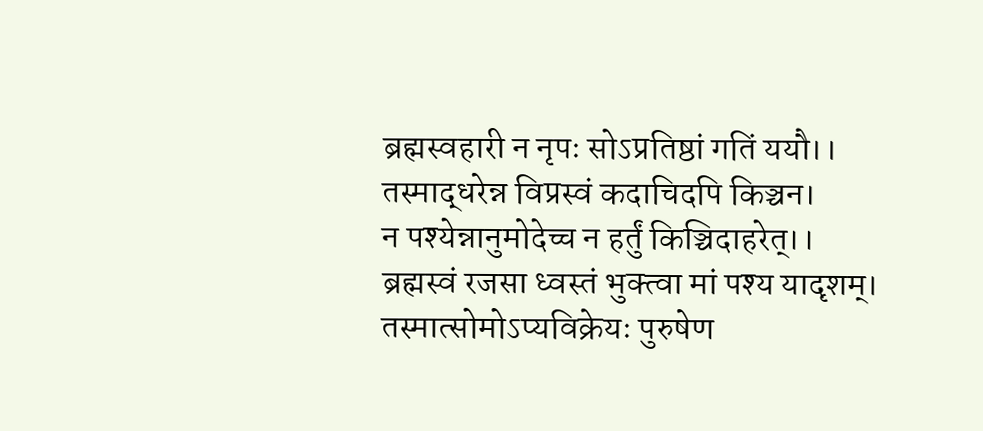ब्रह्मस्वहारी न नृपः सोऽप्रतिष्ठां गतिं ययौ।।
तस्माद्धरेन्न विप्रस्वं कदाचिदपि किञ्चन।
न पश्येन्नानुमोदेच्च न हर्तुं किञ्चिदाहरेत्।।
ब्रह्मस्वं रजसा ध्वस्तं भुक्त्वा मां पश्य यादृशम्।
तस्मात्सोमोऽप्यविक्रेयः पुरुषेण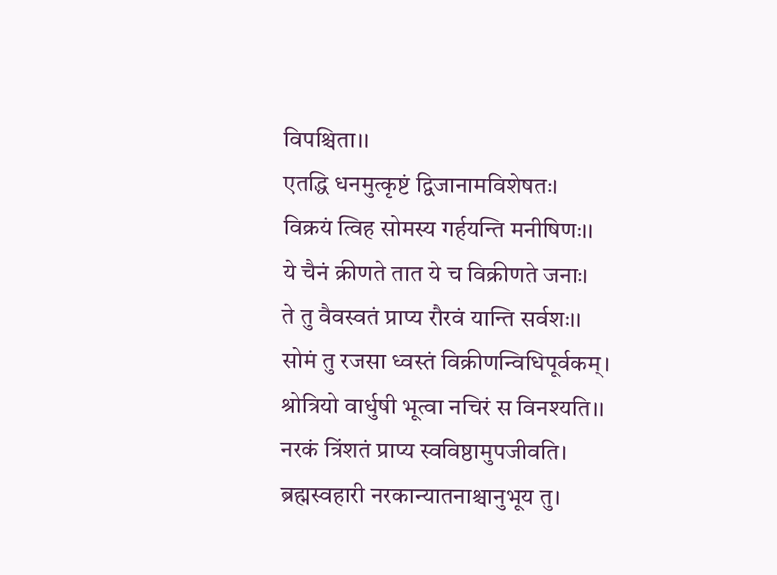विपश्चिता।।
एतद्धि धनमुत्कृष्टं द्विजानामविशेषतः।
विक्रयं त्विह सोमस्य गर्हयन्ति मनीषिणः।।
ये चैनं क्रीणते तात ये च विक्रीणते जनाः।
ते तु वैवस्वतं प्राप्य रौरवं यान्ति सर्वशः।।
सोमं तु रजसा ध्वस्तं विक्रीणन्विधिपूर्वकम्।
श्रोत्रियो वार्धुषी भूत्वा नचिरं स विनश्यति।।
नरकं त्रिंशतं प्राप्य स्वविष्ठामुपजीवति।
ब्रह्मस्वहारी नरकान्यातनाश्चानुभूय तु।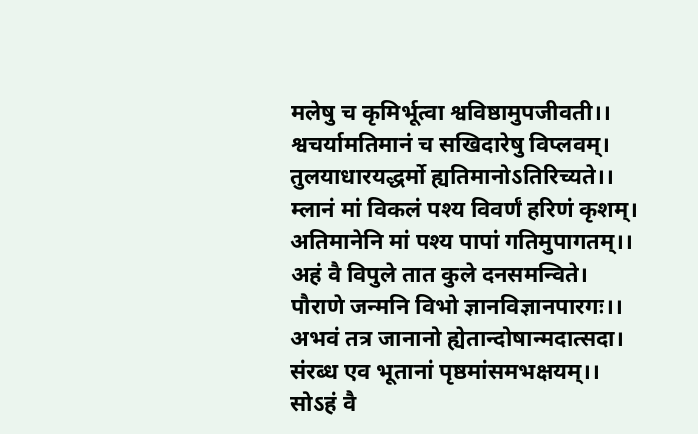मलेषु च कृमिर्भूत्वा श्वविष्ठामुपजीवती।।
श्वचर्यामतिमानं च सखिदारेषु विप्लवम्।
तुलयाधारयद्धर्मो ह्यतिमानोऽतिरिच्यते।।
म्लानं मां विकलं पश्य विवर्णं हरिणं कृशम्।
अतिमानेनि मां पश्य पापां गतिमुपागतम्।।
अहं वै विपुले तात कुले दनसमन्विते।
पौराणे जन्मनि विभो ज्ञानविज्ञानपारगः।।
अभवं तत्र जानानो ह्येतान्दोषान्मदात्सदा।
संरब्ध एव भूतानां पृष्ठमांसमभक्षयम्।।
सोऽहं वै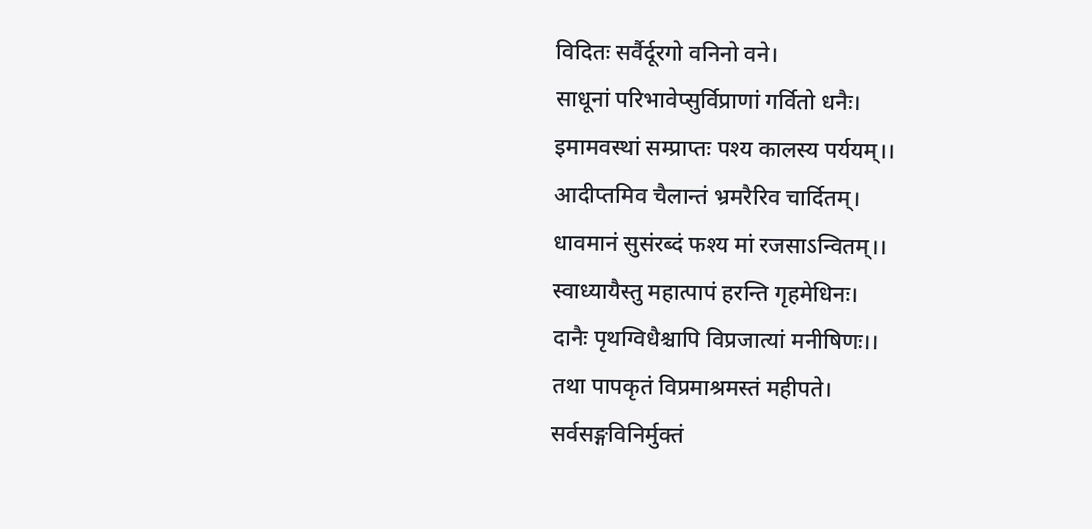विदितः सर्वैर्दूरगो वनिनो वने।
साधूनां परिभावेप्सुर्विप्राणां गर्वितो धनैः।
इमामवस्थां सम्प्राप्तः पश्य कालस्य पर्ययम्।।
आदीप्तमिव चैलान्तं भ्रमरैरिव चार्दितम्।
धावमानं सुसंरब्दं फश्य मां रजसाऽन्वितम्।।
स्वाध्यायैस्तु महात्पापं हरन्ति गृहमेधिनः।
दानैः पृथग्विधैश्चापि विप्रजात्यां मनीषिणः।।
तथा पापकृतं विप्रमाश्रमस्तं महीपते।
सर्वसङ्गविनिर्मुक्तं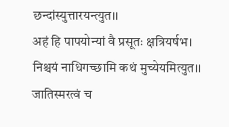छन्दांस्युत्तारयन्त्युत।।
अहं हि पापयोन्यां वै प्रसूतः क्षत्रियर्षभ।
निश्चयं नाधिगच्छामि कथं मुच्येयमित्युत।।
जातिस्मरत्वं च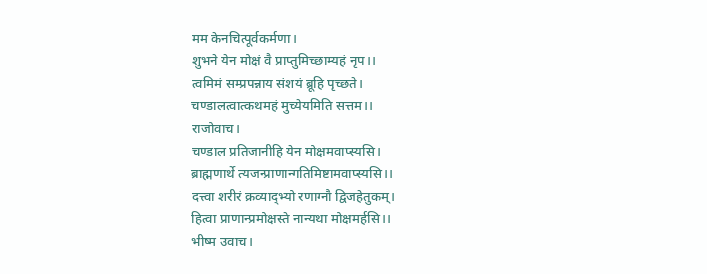मम केनचित्पूर्वकर्मणा।
शुभने येन मोक्षं वै प्राप्तुमिच्छाम्यहं नृप।।
त्वमिमं सम्प्रपन्नाय संशयं ब्रूहि पृच्छते।
चण्डालत्वात्कथमहं मुच्येयमिति सत्तम।।
राजोवाच।
चण्डाल प्रतिजानीहि येन मोक्षमवाप्स्यसि।
ब्राह्मणार्थे त्यजन्प्राणान्गतिमिष्टामवाप्स्यसि।।
दत्त्वा शरीरं क्रव्याद्भ्यो रणाग्नौ द्विजहेतुकम्।
हित्वा प्राणान्प्रमोक्षस्ते नान्यथा मोक्षमर्हसि।।
भीष्म उवाच।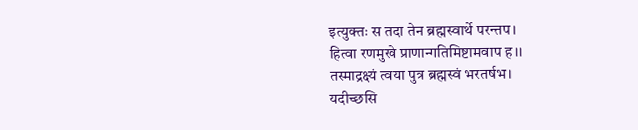इत्युक्तः स तदा तेन ब्रह्मस्वार्थे परन्तप।
हित्वा रणमुखे प्राणान्गतिमिष्टामवाप ह।।
तस्माद्रक्ष्यं त्वया पुत्र ब्रह्मस्वं भरतर्षभ।
यदीच्छसि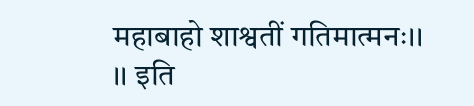महाबाहो शाश्वतीं गतिमात्मनः।।
।। इति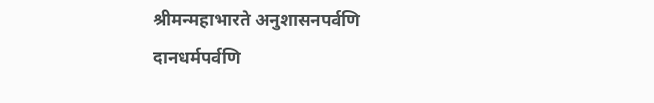श्रीमन्महाभारते अनुशासनपर्वणि
दानधर्मपर्वणि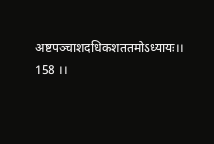अष्टपञ्चाशदधिकशततमोऽध्यायः।। 158 ।।